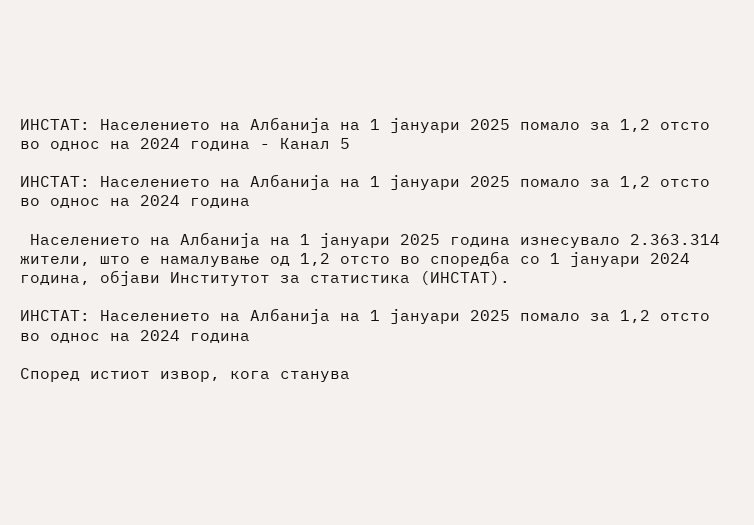ИНСТАТ: Населението на Албанија на 1 јануари 2025 помало за 1,2 отсто во однос на 2024 година - Канал 5

ИНСТАТ: Населението на Албанија на 1 јануари 2025 помало за 1,2 отсто во однос на 2024 година

 Населението на Албанија на 1 јануари 2025 година изнесувало 2.363.314 жители, што е намалување од 1,2 отсто во споредба со 1 јануари 2024 година, објави Институтот за статистика (ИНСТАТ).

ИНСТАТ: Населението на Албанија на 1 јануари 2025 помало за 1,2 отсто во однос на 2024 година

Според истиот извор, кога станува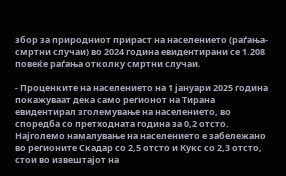збор за природниот прираст на населението (раѓања-смртни случаи) во 2024 година евидентирани се 1.208 повеќе раѓања отколку смртни случаи.

- Проценките на населението на 1 јануари 2025 година покажуваат дека само регионот на Тирана евидентирал зголемување на населението, во споредба со претходната година за 0,2 отсто. Најголемо намалување на населението е забележано во регионите Скадар со 2,5 отсто и Кукс со 2,3 отсто, стои во извештајот на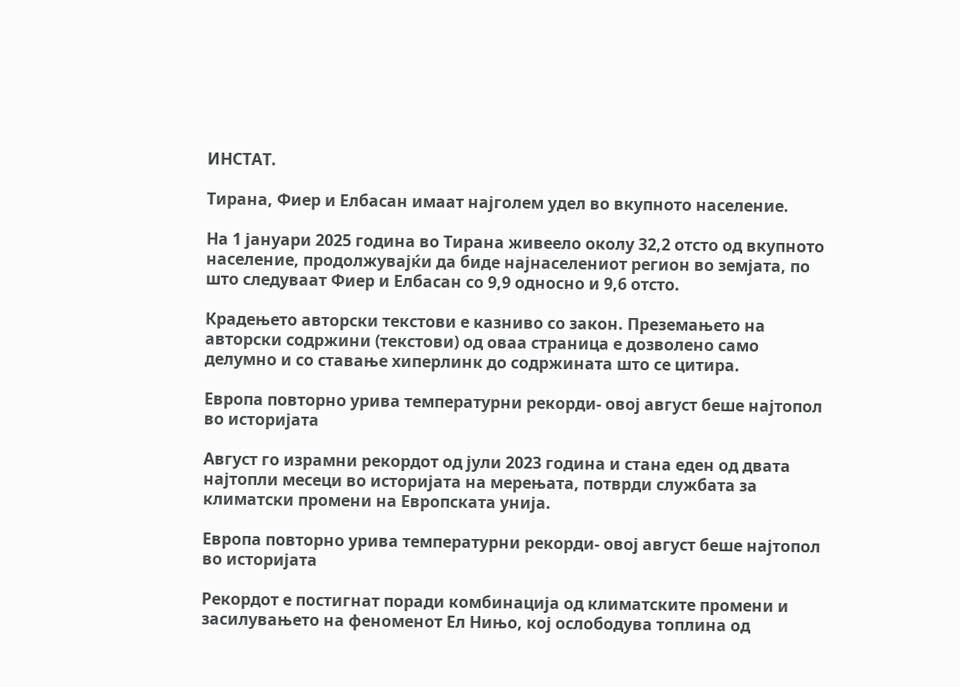ИНСТАТ.

Тирана, Фиер и Елбасан имаат најголем удел во вкупното население.

На 1 јануари 2025 година во Тирана живеело околу 32,2 отсто од вкупното население, продолжувајќи да биде најнаселениот регион во земјата, по што следуваат Фиер и Елбасан со 9,9 односно и 9,6 отсто.

Крадењето авторски текстови е казниво со закон. Преземањето на авторски содржини (текстови) од оваа страница е дозволено само делумно и со ставање хиперлинк до содржината што се цитира.

Европа повторно урива температурни рекорди- овој август беше најтопол во историјата

Август го израмни рекордот од јули 2023 година и стана еден од двата најтопли месеци во историјата на мерењата, потврди службата за климатски промени на Европската унија.

Европа повторно урива температурни рекорди- овој август беше најтопол во историјата

Рекордот е постигнат поради комбинација од климатските промени и засилувањето на феноменот Ел Нињо, кој ослободува топлина од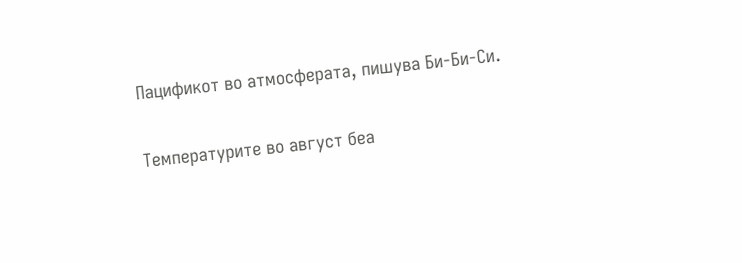Пацификот во атмосферата, пишува Би-Би-Си.

Температурите во август беа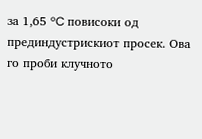за 1,65 °C повисоки од прединдустрискиот просек. Ова го проби клучното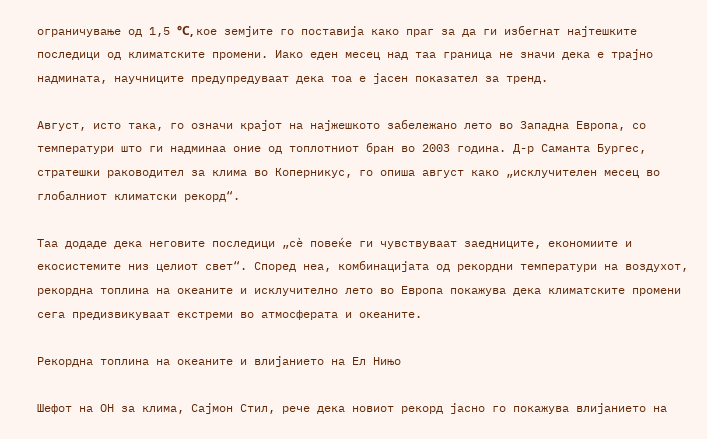ограничување од 1,5 °C, кое земјите го поставија како праг за да ги избегнат најтешките последици од климатските промени. Иако еден месец над таа граница не значи дека е трајно надмината, научниците предупредуваат дека тоа е јасен показател за тренд.

Август, исто така, го означи крајот на најжешкото забележано лето во Западна Европа, со температури што ги надминаа оние од топлотниот бран во 2003 година. Д-р Саманта Бургес, стратешки раководител за клима во Коперникус, го опиша август како „исклучителен месец во глобалниот климатски рекорд“.

Таа додаде дека неговите последици „сè повеќе ги чувствуваат заедниците, економиите и екосистемите низ целиот свет“. Според неа, комбинацијата од рекордни температури на воздухот, рекордна топлина на океаните и исклучително лето во Европа покажува дека климатските промени сега предизвикуваат екстреми во атмосферата и океаните.

Рекордна топлина на океаните и влијанието на Ел Нињо

Шефот на ОН за клима, Сајмон Стил, рече дека новиот рекорд јасно го покажува влијанието на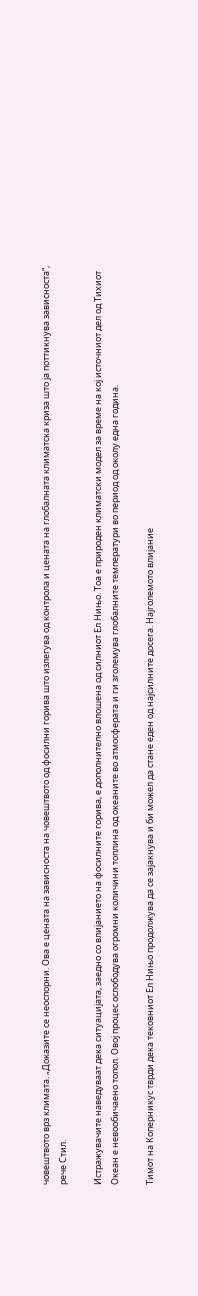човештвото врз климата. „Доказите се неоспорни. Ова е цената на зависноста на човештвото од фосилни горива што излегува од контрола и цената на глобалната климатска криза што ја поттикнува зависноста“, рече Стил.

Истражувачите наведуваат дека ситуацијата, заедно со влијанието на фосилните горива, е дополнително влошена од силниот Ел Нињо. Тоа е природен климатски модел за време на кој источниот дел од Тихиот Океан е невообичаено топол. Овој процес ослободува огромни количини топлина од океаните во атмосферата и ги зголемува глобалните температури во период од околу една година.

Тимот на Коперникус тврди дека тековниот Ел Нињо продолжува да се зајакнува и би можел да стане еден од најсилните досега. Најголемото влијание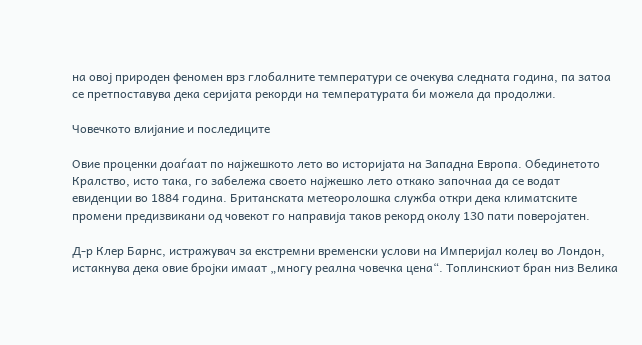на овој природен феномен врз глобалните температури се очекува следната година, па затоа се претпоставува дека серијата рекорди на температурата би можела да продолжи.

Човечкото влијание и последиците

Овие проценки доаѓаат по најжешкото лето во историјата на Западна Европа. Обединетото Кралство, исто така, го забележа своето најжешко лето откако започнаа да се водат евиденции во 1884 година. Британската метеоролошка служба откри дека климатските промени предизвикани од човекот го направија таков рекорд околу 130 пати поверојатен.

Д-р Клер Барнс, истражувач за екстремни временски услови на Империјал колеџ во Лондон, истакнува дека овие бројки имаат „многу реална човечка цена“. Топлинскиот бран низ Велика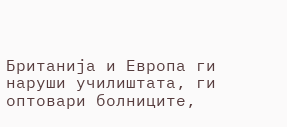Британија и Европа ги наруши училиштата, ги оптовари болниците,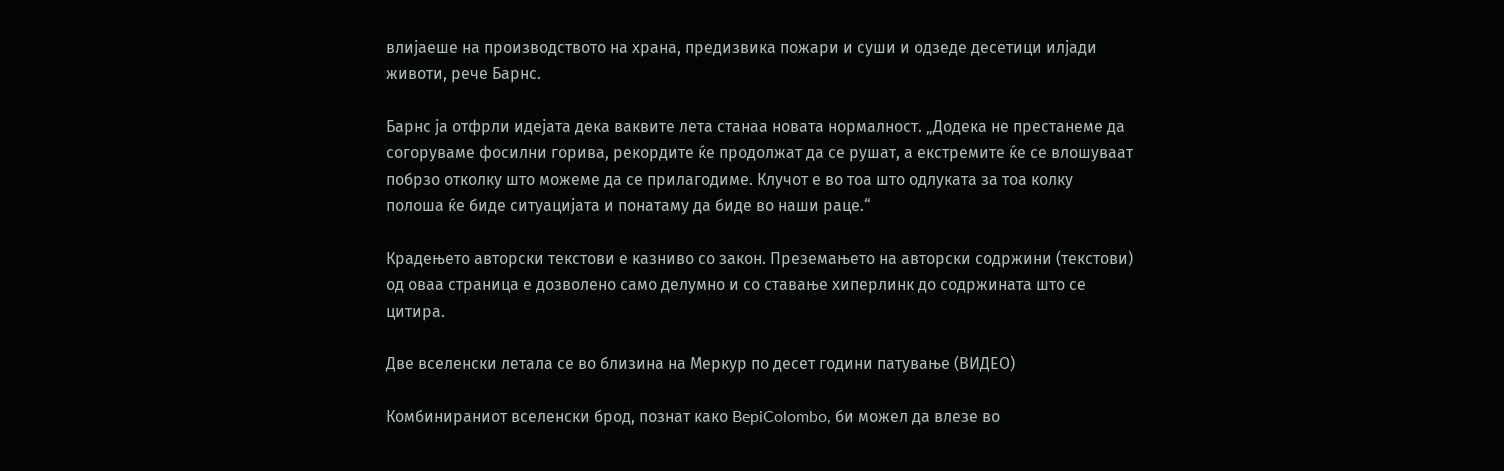влијаеше на производството на храна, предизвика пожари и суши и одзеде десетици илјади животи, рече Барнс.

Барнс ја отфрли идејата дека ваквите лета станаа новата нормалност. „Додека не престанеме да согоруваме фосилни горива, рекордите ќе продолжат да се рушат, а екстремите ќе се влошуваат побрзо отколку што можеме да се прилагодиме. Клучот е во тоа што одлуката за тоа колку полоша ќе биде ситуацијата и понатаму да биде во наши раце.“

Крадењето авторски текстови е казниво со закон. Преземањето на авторски содржини (текстови) од оваа страница е дозволено само делумно и со ставање хиперлинк до содржината што се цитира.

Две вселенски летала се во близина на Меркур по десет години патување (ВИДЕО)

Комбинираниот вселенски брод, познат како BepiColombo, би можел да влезе во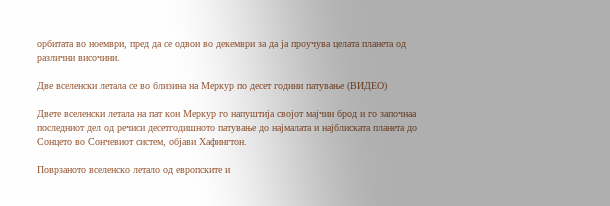орбитата во ноември, пред да се одвои во декември за да ја проучува целата планета од различни височини.

Две вселенски летала се во близина на Меркур по десет години патување (ВИДЕО)

Двете вселенски летала на пат кон Меркур го напуштија својот мајчин брод и го започнаа последниот дел од речиси десетгодишното патување до најмалата и најблиската планета до Сонцето во Сончевиот систем, објави Хафингтон.

Поврзаното вселенско летало од европските и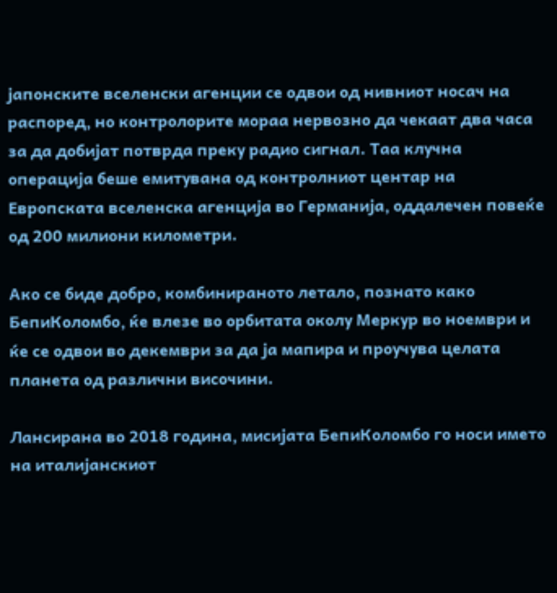јапонските вселенски агенции се одвои од нивниот носач на распоред, но контролорите мораа нервозно да чекаат два часа за да добијат потврда преку радио сигнал. Таа клучна операција беше емитувана од контролниот центар на Европската вселенска агенција во Германија, оддалечен повеќе од 200 милиони километри.

Ако се биде добро, комбинираното летало, познато како БепиКоломбо, ќе влезе во орбитата околу Меркур во ноември и ќе се одвои во декември за да ја мапира и проучува целата планета од различни височини.

Лансирана во 2018 година, мисијата БепиКоломбо го носи името на италијанскиот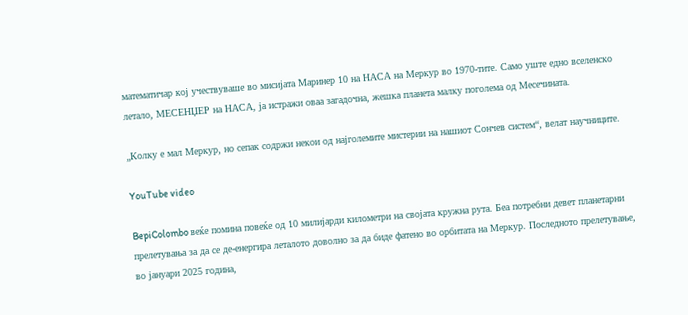математичар кој учествуваше во мисијата Маринер 10 на НАСА на Меркур во 1970-тите. Само уште едно вселенско летало, МЕСЕНЏЕР на НАСА, ја истражи оваа загадочна, жешка планета малку поголема од Месечината.

„Колку е мал Меркур, но сепак содржи некои од најголемите мистерии на нашиот Сончев систем“, велат научниците.

YouTube video

BepiColombo веќе помина повеќе од 10 милијарди километри на својата кружна рута. Беа потребни девет планетарни прелетувања за да се де-енергира леталото доволно за да биде фатено во орбитата на Меркур. Последното прелетување, во јануари 2025 година,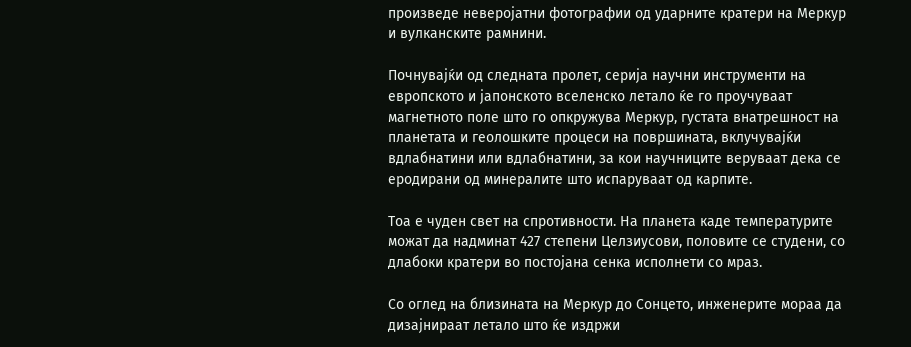произведе неверојатни фотографии од ударните кратери на Меркур и вулканските рамнини.

Почнувајќи од следната пролет, серија научни инструменти на европското и јапонското вселенско летало ќе го проучуваат магнетното поле што го опкружува Меркур, густата внатрешност на планетата и геолошките процеси на површината, вклучувајќи вдлабнатини или вдлабнатини, за кои научниците веруваат дека се еродирани од минералите што испаруваат од карпите.

Тоа е чуден свет на спротивности. На планета каде температурите можат да надминат 427 степени Целзиусови, половите се студени, со длабоки кратери во постојана сенка исполнети со мраз.

Со оглед на близината на Меркур до Сонцето, инженерите мораа да дизајнираат летало што ќе издржи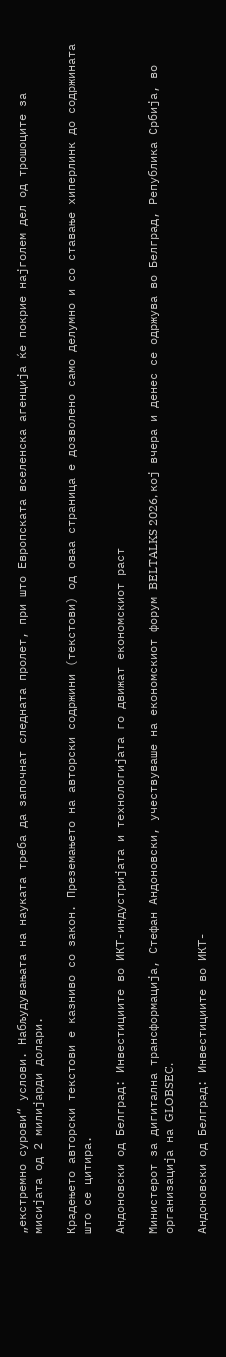„екстремно сурови“ услови. Набљудувањата на науката треба да започнат следната пролет, при што Европската вселенска агенција ќе покрие најголем дел од трошоците за мисијата од 2 милијарди долари.

Крадењето авторски текстови е казниво со закон. Преземањето на авторски содржини (текстови) од оваа страница е дозволено само делумно и со ставање хиперлинк до содржината што се цитира.

Андоновски од Белград: Инвестициите во ИКТ-индустријата и технологијата го движат економскиот раст

Министерот за дигитална трансформација, Стефан Андоновски, учествуваше на економскиот форум BELTALKS 2026, кој вчера и денес се одржува во Белград, Република Србија, во организација на GLOBSEC.

Андоновски од Белград: Инвестициите во ИКТ-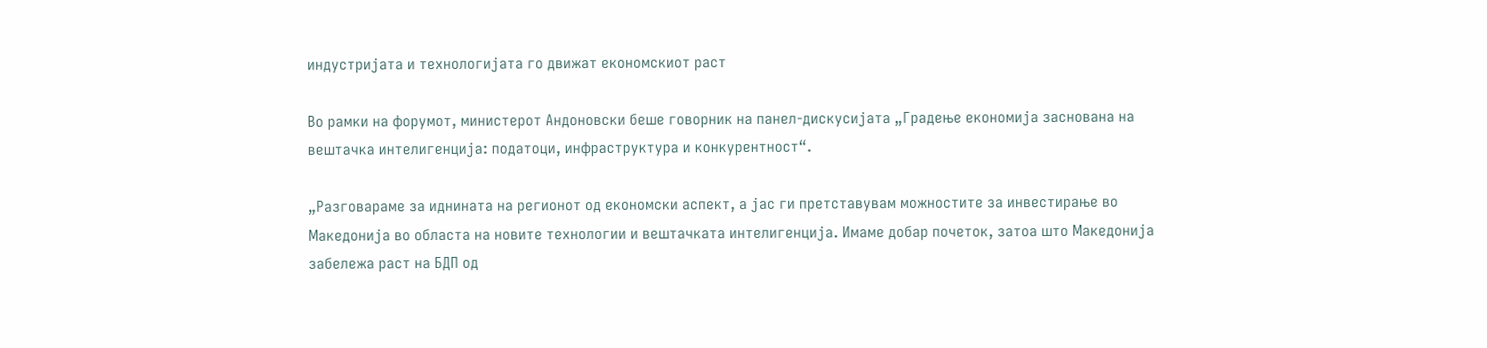индустријата и технологијата го движат економскиот раст

Во рамки на форумот, министерот Андоновски беше говорник на панел-дискусијата „Градење економија заснована на вештачка интелигенција: податоци, инфраструктура и конкурентност“.

„Разговараме за иднината на регионот од економски аспект, а јас ги претставувам можностите за инвестирање во Македонија во областа на новите технологии и вештачката интелигенција. Имаме добар почеток, затоа што Македонија забележа раст на БДП од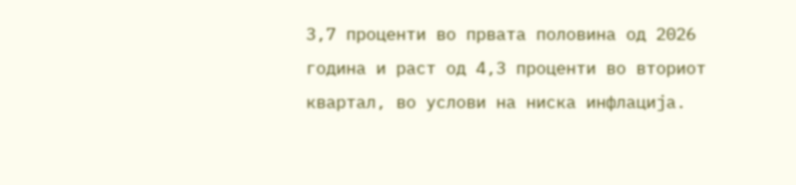3,7 проценти во првата половина од 2026 година и раст од 4,3 проценти во вториот квартал, во услови на ниска инфлација.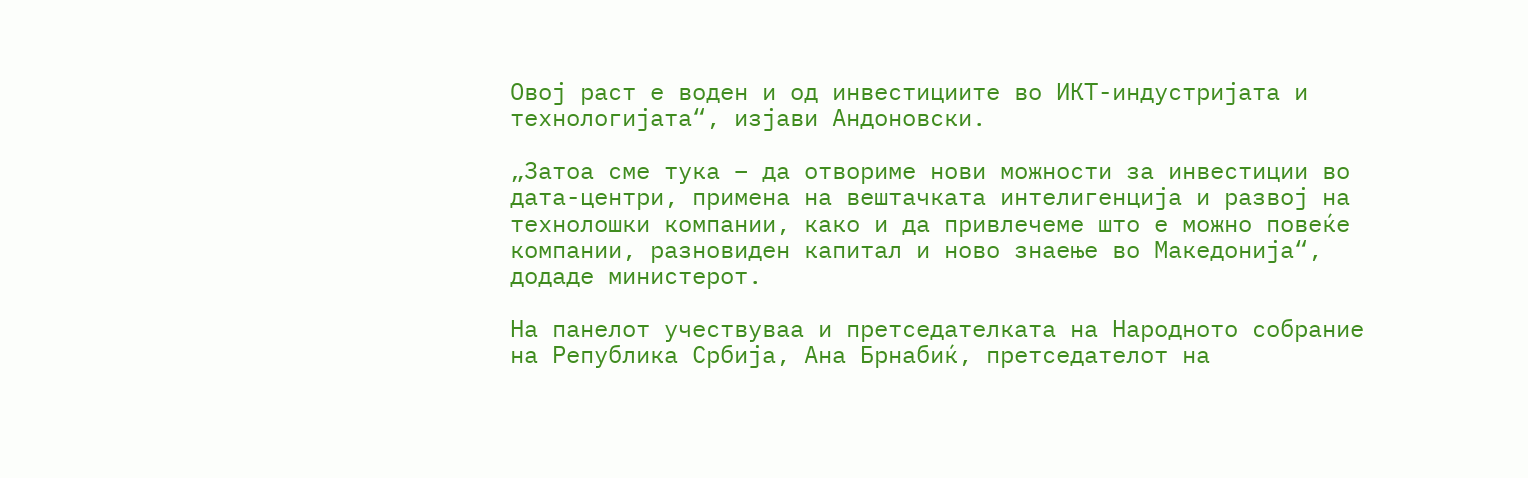Овој раст е воден и од инвестициите во ИКТ-индустријата и технологијата“, изјави Андоновски.

„Затоа сме тука – да отвориме нови можности за инвестиции во дата-центри, примена на вештачката интелигенција и развој на технолошки компании, како и да привлечеме што е можно повеќе компании, разновиден капитал и ново знаење во Македонија“, додаде министерот.

На панелот учествуваа и претседателката на Народното собрание на Република Србија, Ана Брнабиќ, претседателот на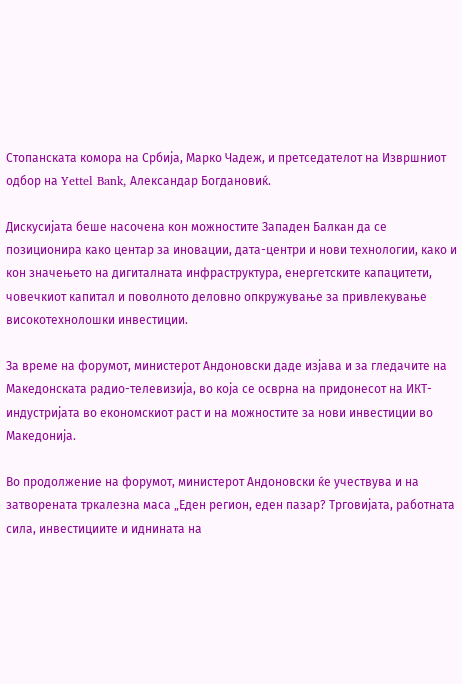Стопанската комора на Србија, Марко Чадеж, и претседателот на Извршниот одбор на Yettel Bank, Александар Богдановиќ.

Дискусијата беше насочена кон можностите Западен Балкан да се позиционира како центар за иновации, дата-центри и нови технологии, како и кон значењето на дигиталната инфраструктура, енергетските капацитети, човечкиот капитал и поволното деловно опкружување за привлекување високотехнолошки инвестиции.

За време на форумот, министерот Андоновски даде изјава и за гледачите на Македонската радио-телевизија, во која се осврна на придонесот на ИКТ-индустријата во економскиот раст и на можностите за нови инвестиции во Македонија.

Во продолжение на форумот, министерот Андоновски ќе учествува и на затворената тркалезна маса „Еден регион, еден пазар? Трговијата, работната сила, инвестициите и иднината на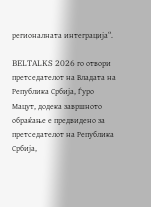регионалната интеграција“.

BELTALKS 2026 го отвори претседателот на Владата на Република Србија, Ѓуро Мацут, додека завршното обраќање е предвидено за претседателот на Република Србија,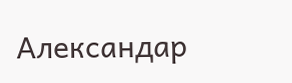Александар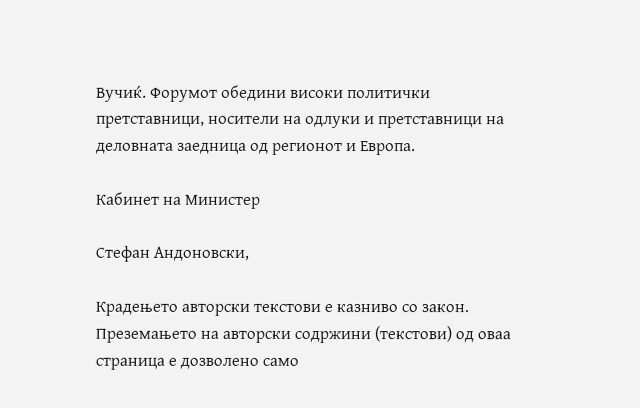Вучиќ. Форумот обедини високи политички претставници, носители на одлуки и претставници на деловната заедница од регионот и Европа.

Кабинет на Министер

Стефан Андоновски,

Крадењето авторски текстови е казниво со закон. Преземањето на авторски содржини (текстови) од оваа страница е дозволено само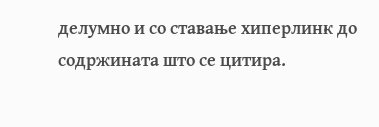делумно и со ставање хиперлинк до содржината што се цитира.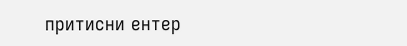притисни ентер